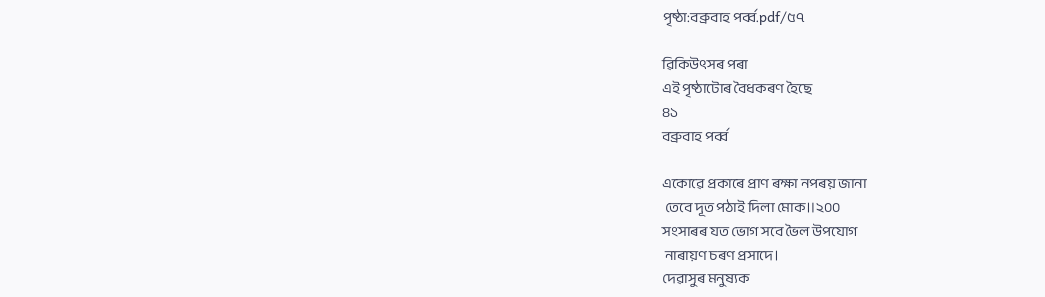পৃষ্ঠা:বব্ৰুবাহ পৰ্ব্ব.pdf/৫৭

ৱিকিউৎসৰ পৰা
এই পৃষ্ঠাটোৰ বৈধকৰণ হৈছে
৪১
বব্ৰুবাহ পৰ্ব্ব

একোৱে প্ৰকাৰে প্ৰাণ ৰক্ষা নপৰয় জানা
 তেবে দূত পঠাই দিলা মোক॥২০০
সংসাৰৰ যত ভোগ সবে ভৈল উপযোগ
 নাৰায়ণ চৰণ প্ৰসাদে।
দেৱাসুৰ মনুষ্যক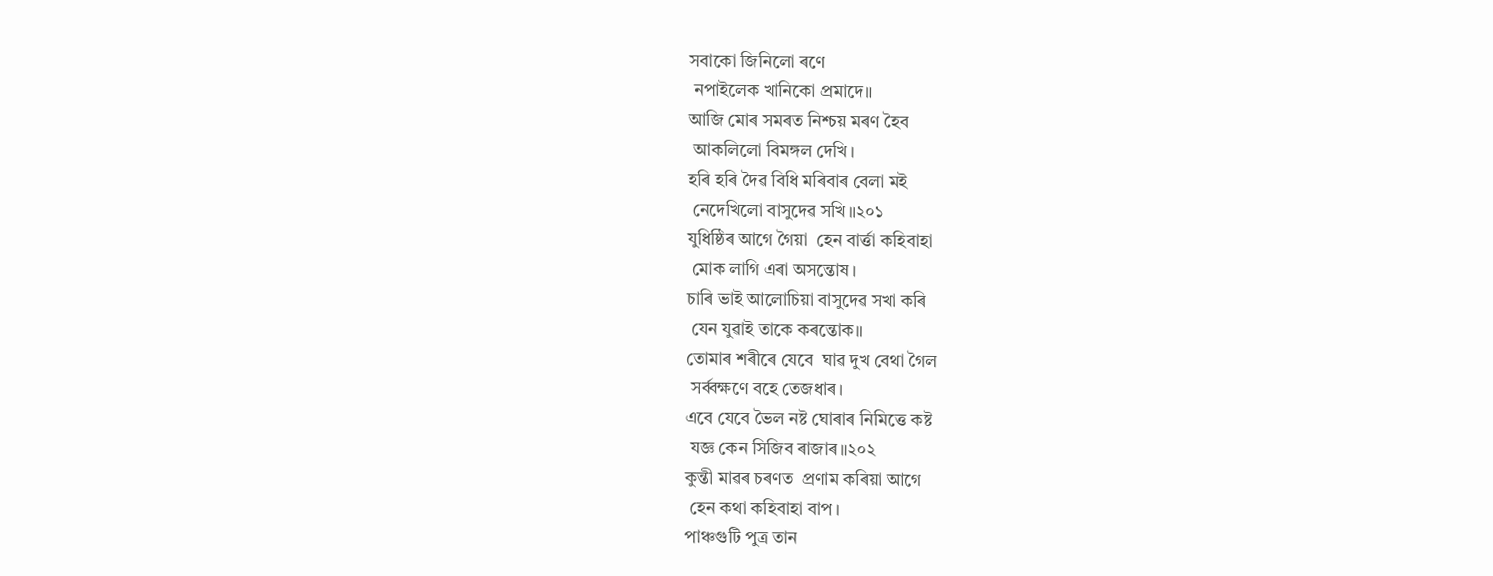সবাকো জিনিলো ৰণে
 নপাইলেক খানিকো প্ৰমাদে॥
আজি মোৰ সমৰত নিশ্চয় মৰণ হৈব
 আকলিলো বিমঙ্গল দেখি।
হৰি হৰি দৈৱ বিধি মৰিবাৰ বেলা মই
 নেদেখিলো বাসুদেৱ সখি॥২০১
যুধিষ্ঠিৰ আগে গৈয়া  হেন বাৰ্ত্তা কহিবাহা
 মোক লাগি এৰা অসন্তোষ।
চাৰি ভাই আলোচিয়া বাসুদেৱ সখা কৰি
 যেন যুৱাই তাকে কৰন্তোক॥
তোমাৰ শৰীৰে যেবে  ঘাৱ দুখ বেথা গৈল
 সৰ্ব্বক্ষণে বহে তেজধাৰ।
এবে যেবে ভৈল নষ্ট ঘোৰাৰ নিমিত্তে কষ্ট
 যজ্ঞ কেন সিজিব ৰাজাৰ॥২০২
কুন্তী মাৱৰ চৰণত  প্ৰণাম কৰিয়া আগে
 হেন কথা কহিবাহা বাপ।
পাঞ্চগুটি পুত্ৰ তান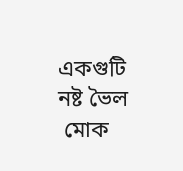একগুটি নষ্ট ভৈল
 মোক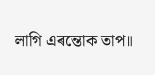লাগি এৰন্তোক তাপ॥